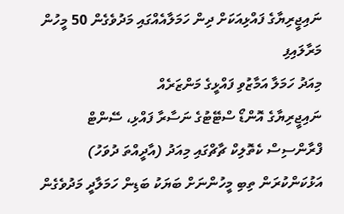ނައިޖީރިޔާގެ ފައްޅިއަކަށް ދިން ހަމަލާއެއްގައި މަދުވެގެން 50 މީހުން މަރާލައިފި
މިއަދު ހަމަލާ އަމާޒުވި ފައްޅީގެ މަންޒަރެއް
ނައިޖީރިޔާގެ އޮންޑޯ ސްޓޭޓުގެ ނަސާރާ ފައްޅި، ސޭންޓް ފްރާންސިސް ކެތޮލިކް ޗާޗްގައި މިއަދު (އާދީއްތަ ދުވަހު) އަޅުކަންކުރަން ތިބި މީހުންނަށް ބަޔަކު ބަޑިން ހަމަލާދީ މަދުވެގެން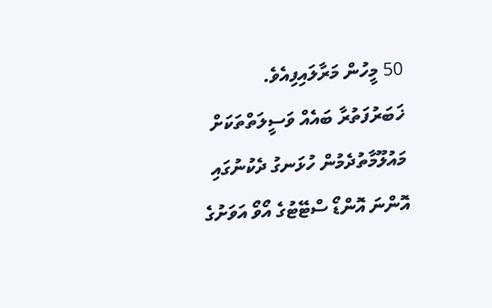50 މީހުން މަރާލައިފިއެވެ.
ޚަބަރުފަތުރާ ބައެއް ވަސީލަތްތަކަށް މައުލޫމާތުދެމުން ހުޅަނގު ދެކުނުގައި އޮންނަ އޮންޑޯ ސްޓޭޓުގެ އޯވޯ އަވަށުގެ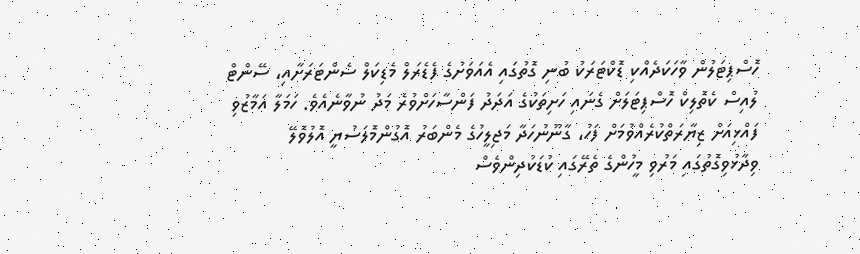ހޮސްޕިޓަލުން ވާހަކަދެއްކި ޑޮކްޓަރަކު ބުނި ގޮތުގައި އެއަވަށުގެ ފެޑެރަލް މެޑިކަލް ސެންޓަރަށާއި، ސޭންޓް ލުއިސް ކެތޮލިކް ހޮސްޕިޓަލަށް ގެނައި ހަށިތަކުގެ އަދަދު ފަންސާހަށްވުރެ މަދު ނުވާނެއެވެ. ހަމަލާ އަމާޒުވި ފައްޅިއަށް ޒިޔާރަތްކުރެއްވުމަށް ފަހު، ގާނޫނުހަދާ މަޖިލީހުގެ މެންބަރު އޮގުންމޮލަސުޔީ އޮލުވޮލޭ ވިދާޅުވިގޮތުގައި މަރުވި މީހުންގެ ތެރޭގައި ކުޑަކުދިންވެސް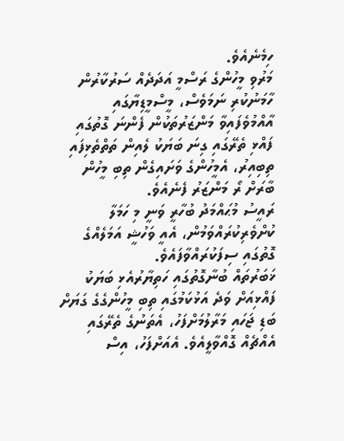ހިމެނެއެވެ.
މަރުވި މީހުންގެ ރަސްމީ އަދަދެއް ސަރުކާރުން ހާމަނުކުރި ނަމަވެސް، މީސްމީޑިޔާގައި އާއްމުވެފައިވާ މަންޒަރުތަކުން ފެންނަ ގޮތުގައި ފައްޅި ތެރޭގައި ގިނަ ބަޔަކު ލެއިން ތަތްތެޅިފައި ތިބިއިރު، އެމީހުންގެ ވަށައިގެން ތިބި މީހުން ބާރަށް ރޯ މަންޒަރު ފެނެއެވެ.
ރައީސު މުޙައްމަދު ބުހާރީ ވަނީ މި ހަމަލާ ކުށްވެރިކުރައްވަމުން، އެއީ ވަހުޝީ އަމަލެއްގެ ގޮތުގައި ސިފަކުރައްވާފައެވެ.
ޚަބަރުތައް ބުނާގޮތުގައި ހަތިޔާރުއެޅި ބަޔަކު ފައްޅިއަށް ވަދެ އަޅުކަމުގައި ތިބި މީހުންގެގެ ގަޔަށް ބަޑި ޖަހައި މަރާލުމަށްފަހު، އެތަނުގެ ތެރޭގައި އެއްޗެއް ގޮއްވާލީއެވެ. އެއަށްފަހު، އިސް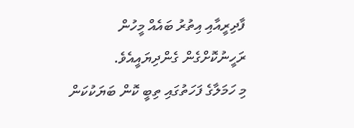ފާދިރީއާއި އިތުރު ބައެއް މީހުން ރަހީނުކޮށްގެން ގެންދިޔައީއެވެ.
މި ހަމަލާގެ ފަހަތުގައި ތިބީ ކޮން ބަޔަކުކަން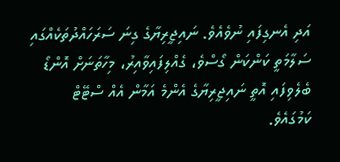އަދި އެނގިފައި ނުވެއެވެ. ނައިޖީރިޔާގެ ގިނަ ސަރަހައްދުތަކެއްގައި ސަލާމަތީ ކަންކަން ގޯސްވެ، ގެއްލިފައިވާއިރު، މިހާތަނަށް އޮންޑޯ ބެލެވިފައި އޮތީ ނައިޖީރިޔާގެ އެންމެ އަމާން އެއް ސްޓޭޓް ކަމުގައެވެ.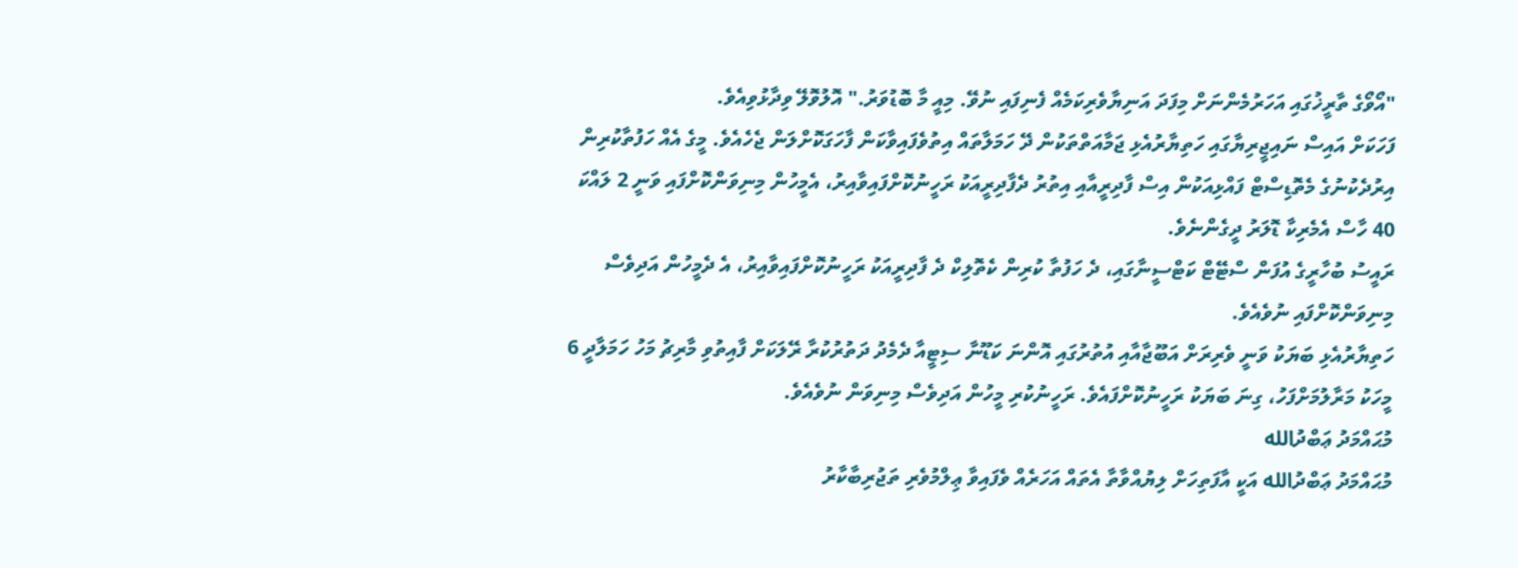"އޯވޯގެ ތާރީޚުގައި އަހަރުމެންނަށް މިފަދަ އަނިޔާވެރިކަމެއް ފެނިފައި ނުވޭ. މިއީ މާ ބޮޑުވަރު." އޮލުވޮލޭ ވިދާޅުވިއެވެ.
ފަހަކަށް އައިސް ނައިޖީރިޔާގައި ހަތިޔާރުއެޅި ޖަމާއަތްތަކުން ދޭ ހަމަލާތައް އިތުވެފައިވާކަން ފާހަގަކޮށްލަން ޖެހެއެވެ. މީގެ އެއް ހަފުތާކުރިން އިރުދެކުނުގެ މެތޮޑިސްޓް ފައްޅިއަކުން އިސް ފާދިރީއާއި އިތުރު ދެފާދިރީއަކު ރަހީނުކޮށްފައިވާއިރު، އެމީހުން މިނިވަންކޮށްފައި ވަނީ 2 ލައްކަ 40 ހާސް އެމެރިކާ ޑޮލަރު ދީގެންނެވެ.
ރައީސު ބުހާރީގެ އުފަން ސްޓޭޓް ކަޓްސީނާގައި، ދެ ހަފުތާ ކުރިން ކެތޮލިކް ދެ ފާދިރީއަކު ރަހީނުކޮށްފައިވާއިރު، އެ ދެމީހުން އަދިވެސް މިނިވަންކޮށްފައި ނުވެއެވެ.
ހަތިޔާރުއެޅި ބަޔަކު ވަނީ ވެރިރަށް އަބޫޖާއާއި އުތުރުގައި އޮންނަ ކަޑޫނާ ސިޓީއާ ދެމެދު ދަތުރުކުރާ ރޭލަކަށް ފާއިތުވި މާރިޗު މަހު ހަމަލާދީ 6 މީހަކު މަރާލުމަށްފަހު، ގިނަ ބަޔަކު ރަހީނުކޮށްފައެވެ. ރަހީނުކުރި މީހުން އަދިވެސް މިނިވަން ނުވެއެވެ.
މުޙައްމަދު ޢަބްދުالله
މުޙައްމަދު ޢަބްދުالله އަކީ އާފަތިހަށް ލިޔުއްވާތާ އެތައް އަހަރެއް ވެފައިވާ ޢިލްމުވެރި ތަޖުރިބާކާރު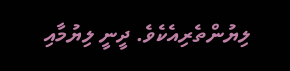ލިޔުންތެރިއެކެވެ. ދީނީ ލިޔުމާއި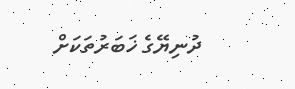ދުނިޔޭގެ ޚަބަރުތަކަށް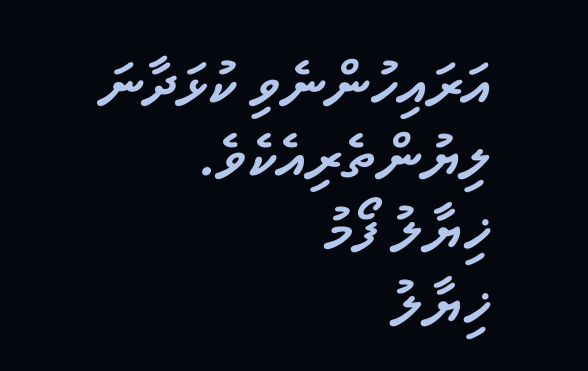އަރައިހުންނެވި ކުޅަދާނަ ލިޔުންތެރިއެކެވެ.
ޚިޔާލު ފޯމު
ޚިޔާލު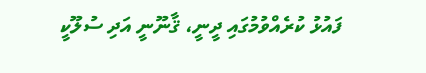ފައުޅު ކުރެއްވުމުގައި ދީނީ، ޤާނޫނީ އަދި ސުލޫކީ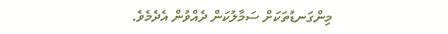މިންގަނޑުތަކަށް ސަމާލުކަން ދެއްވުން އެދެމެވެ.